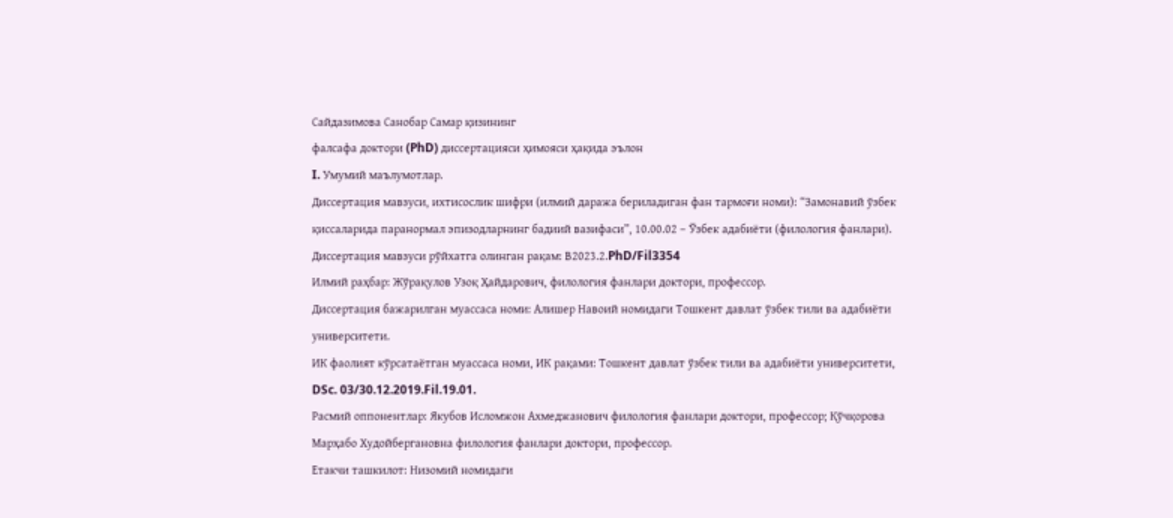Сайдазимова Санобар Самар қизининг
фалсафа доктори (PhD) диссертацияси ҳимояси ҳақида эълон
I. Умумий маълумотлар.
Диссертация мавзуси, ихтисослик шифри (илмий даража бериладиган фан тармоғи номи): “Замонавий ўзбек қиссаларида паранормал эпизодларнинг бадиий вазифаси”, 10.00.02 – Ўзбек адабиёти (филология фанлари).
Диссертация мавзуси рўйхатга олинган рақам: В2023.2.PhD/Fil3354
Илмий раҳбар: Жўрақулов Узоқ Ҳайдарович, филология фанлари доктори, профессор.
Диссертация бажарилган муассаса номи: Алишер Навоий номидаги Тошкент давлат ўзбек тили ва адабиёти университети.
ИК фаолият кўрсатаётган муассаса номи, ИК рақами: Тошкент давлат ўзбек тили ва адабиёти университети, DSc. 03/30.12.2019.Fil.19.01.
Расмий оппонентлар: Якубов Исломжон Ахмеджанович филология фанлари доктори, профессор; Қўчқорова Марҳабо Худойбергановна филология фанлари доктори, профессор.
Етакчи ташкилот: Низомий номидаги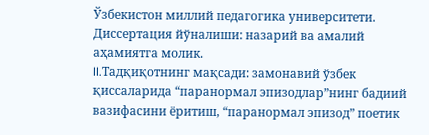Ўзбекистон миллий педагогика университети.
Диссертация йўналиши: назарий ва амалий аҳамиятга молик.
II.Тадқиқотнинг мақсади: замонавий ўзбек қиссаларида “паранормал эпизодлар”нинг бадиий вазифасини ёритиш, “паранормал эпизод” поетик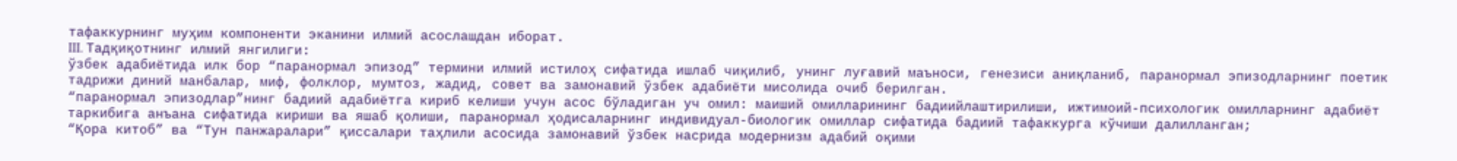тафаккурнинг муҳим компоненти эканини илмий асослашдан иборат.
III. Тадқиқотнинг илмий янгилиги:
ўзбек адабиётида илк бор “паранормал эпизод” термини илмий истилоҳ сифатида ишлаб чиқилиб, унинг луғавий маъноси, генезиси аниқланиб, паранормал эпизодларнинг поетик тадрижи диний манбалар, миф, фолклор, мумтоз, жадид, совет ва замонавий ўзбек адабиёти мисолида очиб берилган.
“паранормал эпизодлар”нинг бадиий адабиётга кириб келиши учун асос бўладиган уч омил: маиший омилларининг бадиийлаштирилиши, ижтимоий-психологик омилларнинг адабиёт таркибига анъана сифатида кириши ва яшаб қолиши, паранормал ҳодисаларнинг индивидуал-биологик омиллар сифатида бадиий тафаккурга кўчиши далилланган;
“Қора китоб” ва “Тун панжаралари” қиссалари таҳлили асосида замонавий ўзбек насрида модернизм адабий оқими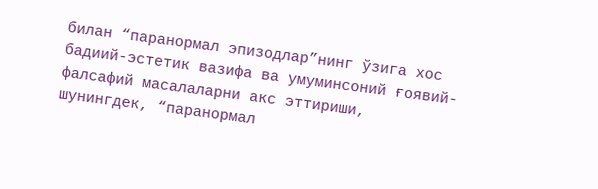билан “паранормал эпизодлар”нинг ўзига хос бадиий-эстетик вазифа ва умуминсоний ғоявий-фалсафий масалаларни акс эттириши, шунингдек, “паранормал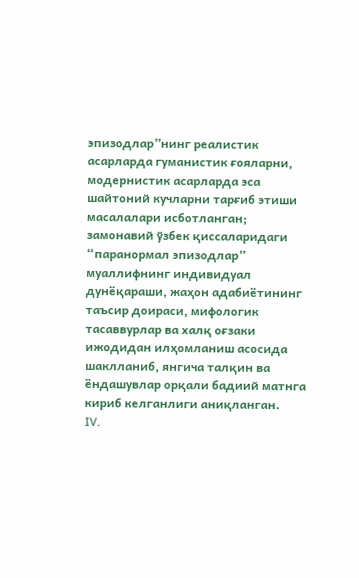эпизодлар”нинг реалистик асарларда гуманистик ғояларни, модернистик асарларда эса шайтоний кучларни тарғиб этиши масалалари исботланган;
замонавий ўзбек қиссаларидаги “паранормал эпизодлар” муаллифнинг индивидуал дунёқараши, жаҳон адабиётининг таъсир доираси, мифологик тасаввурлар ва халқ оғзаки ижодидан илҳомланиш асосида шаклланиб, янгича талқин ва ёндашувлар орқали бадиий матнга кириб келганлиги аниқланган.
IV.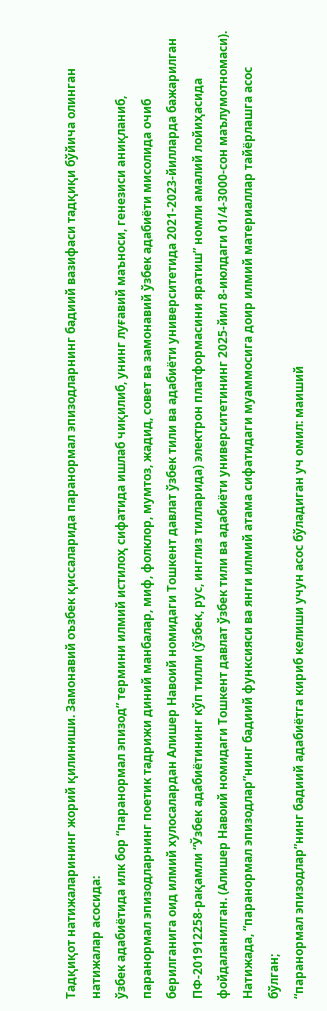Тадқиқот натижаларининг жорий қилиниши. Замонавий оъзбек қиссаларида паранормал эпизодларнинг бадиий вазифаси тадқиқи бўйича олинган натижалар асосида:
ўзбек адабиётида илк бор “паранормал эпизод” термини илмий истилоҳ сифатида ишлаб чиқилиб, унинг луғавий маъноси, генезиси аниқланиб, паранормал эпизодларнинг поетик тадрижи диний манбалар, миф, фолклор, мумтоз, жадид, совет ва замонавий ўзбек адабиёти мисолида очиб берилганига оид илмий хулосалардан Алишер Навоий номидаги Тошкент давлат ўзбек тили ва адабиёти университетида 2021-2023-йилларда бажарилган ПФ-201912258-рақамли “Ўзбек адабиётининг кўп тилли (ўзбек, рус, инглиз тилларида) электрон платформасини яратиш” номли амалий лойиҳасида фойдаланилган. (Алишер Навоий номидаги Тошкент давлат ўзбек тили ва адабиёти университетининг 2025-йил 8-июлдаги 01/4-3000-сон маълумотномаси). Натижада, “паранормал эпизодлар”нинг бадиий функсияси ва янги илмий атама сифатидаги муаммосига доир илмий материаллар тайёрлашга асос бўлган;
“паранормал эпизодлар”нинг бадиий адабиётга кириб келиши учун асос бўладиган уч омил: маиший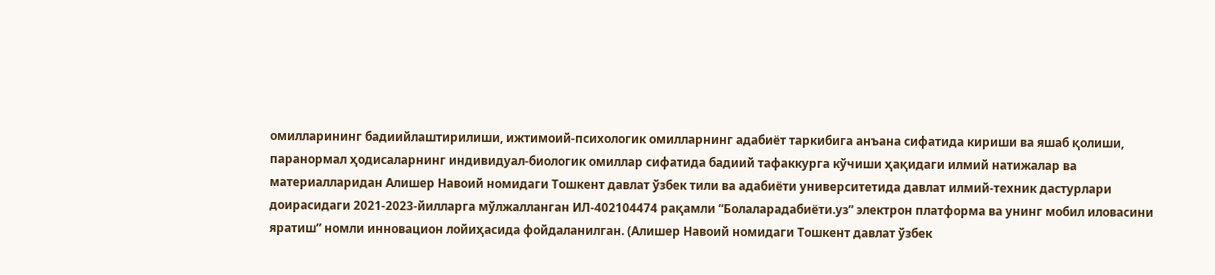омилларининг бадиийлаштирилиши, ижтимоий-психологик омилларнинг адабиёт таркибига анъана сифатида кириши ва яшаб қолиши, паранормал ҳодисаларнинг индивидуал-биологик омиллар сифатида бадиий тафаккурга кўчиши ҳақидаги илмий натижалар ва материалларидан Алишер Навоий номидаги Тошкент давлат ўзбек тили ва адабиёти университетида давлат илмий-техник дастурлари доирасидаги 2021-2023-йилларга мўлжалланган ИЛ-402104474 рақамли “Болаларадабиёти.уз” электрон платформа ва унинг мобил иловасини яратиш” номли инновацион лойиҳасида фойдаланилган. (Алишер Навоий номидаги Тошкент давлат ўзбек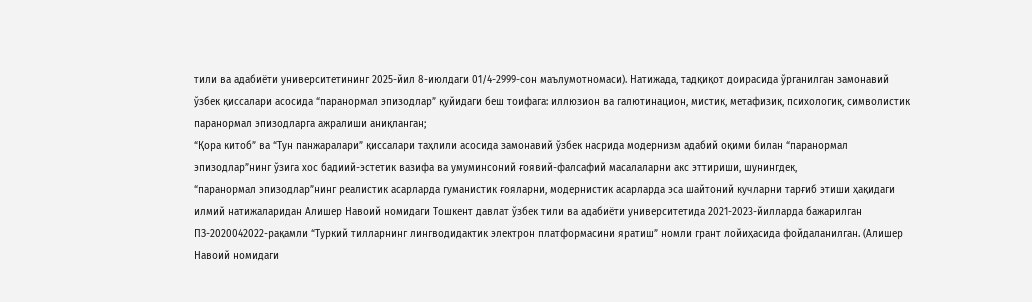тили ва адабиёти университетининг 2025-йил 8-июлдаги 01/4-2999-сон маълумотномаси). Натижада, тадқиқот доирасида ўрганилган замонавий ўзбек қиссалари асосида “паранормал эпизодлар” қуйидаги беш тоифага: иллюзион ва галютинацион, мистик, метафизик, психологик, символистик паранормал эпизодларга ажралиши аниқланган;
“Қора китоб” ва “Тун панжаралари” қиссалари таҳлили асосида замонавий ўзбек насрида модернизм адабий оқими билан “паранормал эпизодлар”нинг ўзига хос бадиий-эстетик вазифа ва умуминсоний ғоявий-фалсафий масалаларни акс эттириши, шунингдек,
“паранормал эпизодлар”нинг реалистик асарларда гуманистик ғояларни, модернистик асарларда эса шайтоний кучларни тарғиб этиши ҳақидаги илмий натижаларидан Алишер Навоий номидаги Тошкент давлат ўзбек тили ва адабиёти университетида 2021-2023-йилларда бажарилган ПЗ-2020042022-рақамли “Туркий тилларнинг лингводидактик электрон платформасини яратиш” номли грант лойиҳасида фойдаланилган. (Алишер Навоий номидаги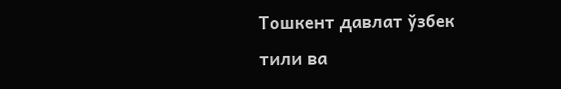Тошкент давлат ўзбек тили ва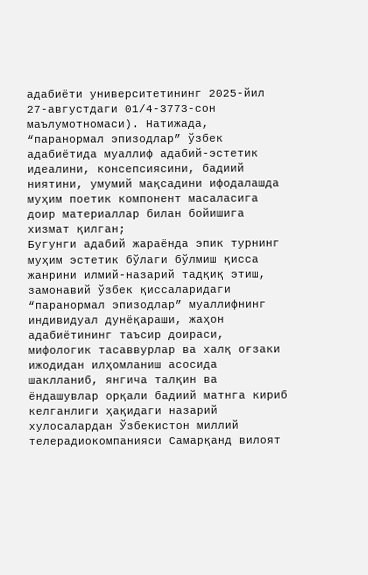адабиёти университетининг 2025-йил 27-августдаги 01/4-3773-сон маълумотномаси). Натижада, “паранормал эпизодлар” ўзбек адабиётида муаллиф адабий-эстетик идеалини, консепсиясини, бадиий ниятини, умумий мақсадини ифодалашда муҳим поетик компонент масаласига доир материаллар билан бойишига хизмат қилган;
Бугунги адабий жараёнда эпик турнинг муҳим эстетик бўлаги бўлмиш қисса жанрини илмий-назарий тадқиқ этиш, замонавий ўзбек қиссаларидаги “паранормал эпизодлар” муаллифнинг индивидуал дунёқараши, жаҳон адабиётининг таъсир доираси, мифологик тасаввурлар ва халқ оғзаки ижодидан илҳомланиш асосида шаклланиб, янгича талқин ва ёндашувлар орқали бадиий матнга кириб келганлиги ҳақидаги назарий хулосалардан Ўзбекистон миллий телерадиокомпанияси Самарқанд вилоят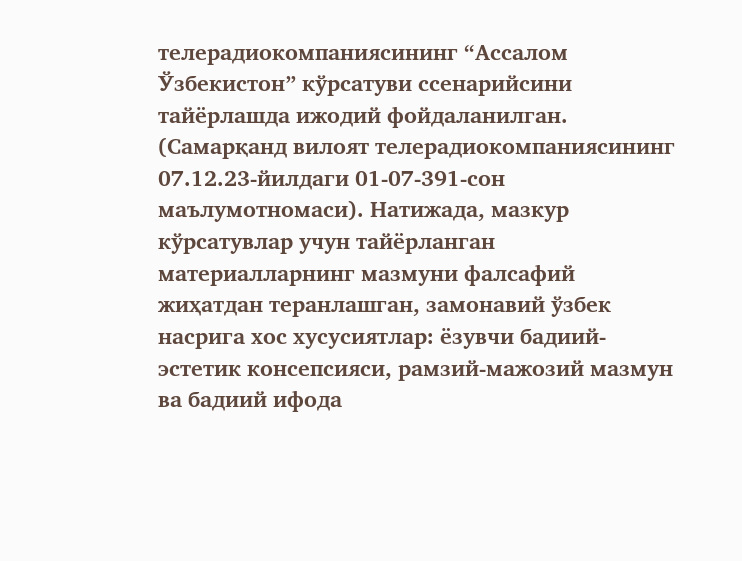телерадиокомпаниясининг “Ассалом Ўзбекистон” кўрсатуви ссенарийсини тайёрлашда ижодий фойдаланилган. (Самарқанд вилоят телерадиокомпаниясининг 07.12.23-йилдаги 01-07-391-сон маълумотномаси). Натижада, мазкур кўрсатувлар учун тайёрланган материалларнинг мазмуни фалсафий жиҳатдан теранлашган, замонавий ўзбек насрига хос хусусиятлар: ёзувчи бадиий-эстетик консепсияси, рамзий-мажозий мазмун ва бадиий ифода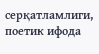серқатламлиги, поетик ифода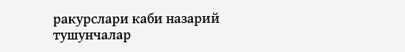ракурслари каби назарий тушунчалар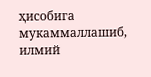ҳисобига мукаммаллашиб, илмий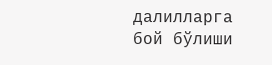далилларга бой бўлиши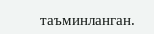таъминланган.